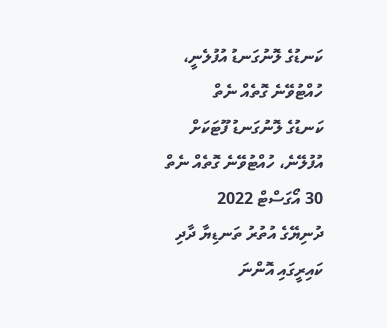ކަނޑުގެ ލޮނުގަނޑު އުފުލެނީ، ހުއްޓުވޭނެ ގޮތެއް ނެތް
ކަނޑުގެ ލޮނުގަނޑު ފޫޓަކަށް އުފުލޭނެ، ހުއްޓުވޭނެ ގޮތެއް ނެތް
30 އޯގަސްޓް 2022
ދުނިޔޭގެ އުތުރު ތަނޑިޔާ ދާދި ކައިރީގައި އޮންނަ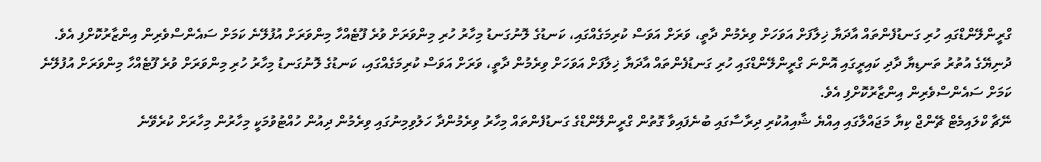ގްރީންލޭންޑްގައި ހުރި ގަނޑުފެންތައް އާދަޔާ ޚިލާފަށް އަވަހަށް ވިރެމުން ދާތީ، ވަރަށް އަވަސް ކުރިމަގެއްގައި، ކަނޑުގެ ލޮނުގަނޑު މިހާރު ހުރި މިންވަރަށް ވުރެ ފޫޓެއްހާ މިންވަރަށް އުފުލޭނެ ކަމަށް ސައެންސްވެރިން އިންޒާރުކޮށްފި އެވެ.
ދުނިޔޭގެ އުތުރު ތަނޑިޔާ ދާދި ކައިރީގައި އޮންނަ ގްރީންލޭންޑްގައި ހުރި ގަނޑުފެންތައް އާދަޔާ ޚިލާފަށް އަވަހަށް ވިރެމުން ދާތީ، ވަރަށް އަވަސް ކުރިމަގެއްގައި، ކަނޑުގެ ލޮނުގަނޑު މިހާރު ހުރި މިންވަރަށް ވުރެ ފޫޓެއްހާ މިންވަރަށް އުފުލޭނެ ކަމަށް ސައެންސްވެރިން އިންޒާރުކޮށްފި އެވެ.
ނޭޗާ ކްލައިމެޓް ޗޭންޖް ކިޔާ މަޖައްލާގައި އިއްޔެ ޝާއިއުކުރި ދިރާސާގައި ބުނެފައިވާ ގޮތުން ގްރީންލޭންޑްގެ ގަނޑުފެންތައް މިހާރު ވިރެމުންދާ ހަލުވިމިނުގައި ވިރެމުން ދިއުން ހުއްޓުވުމަކީ މިހާރުން މިހާރަށް ކުރެވޭނެ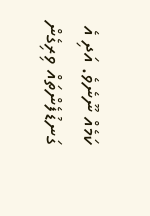ކަމެއް ނޫނެވެ. އަދި އެ ގަނޑުފެންތައް ވިރިގެން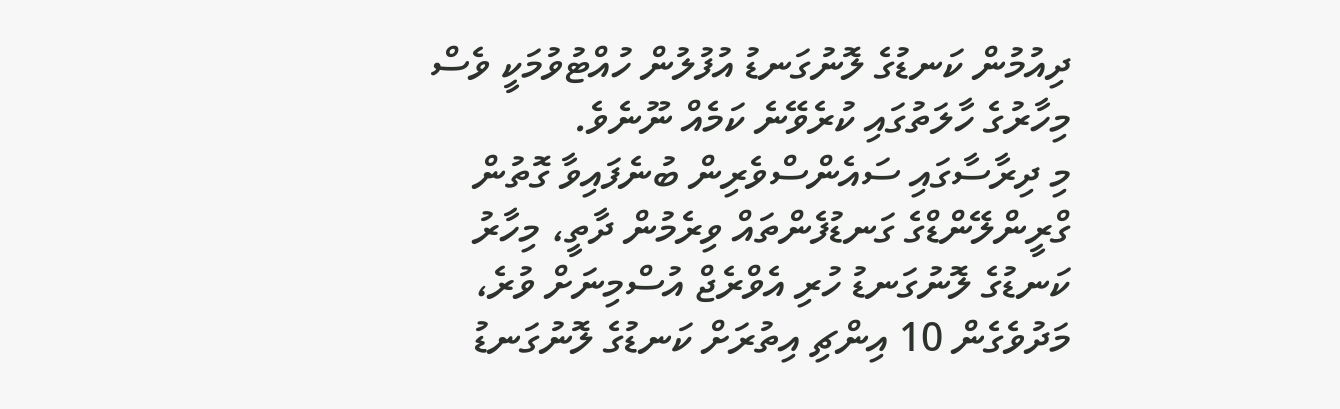ދިއުމުން ކަނޑުގެ ލޮނުގަނޑު އުފުލުން ހުއްޓުވުމަކީ ވެސް މިހާރުގެ ހާލަތުގައި ކުރެވޭނެ ކަމެއް ނޫނެވެ.
މި ދިރާސާގައި ސައެންސްވެރިން ބުނެފައިވާ ގޮތުން ގްރީންލޭންޑްގެ ގަނޑުފެންތައް ވިރެމުން ދާތީ، މިހާރު ކަނޑުގެ ލޮނުގަނޑު ހުރި އެވްރެޖް އުސްމިނަށް ވުރެ، މަދުވެގެން 10 އިންޗި އިތުރަށް ކަނޑުގެ ލޮނުގަނޑު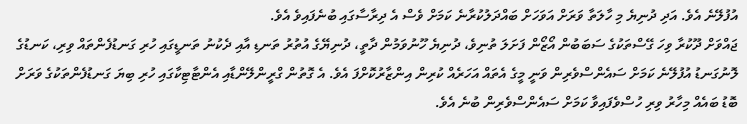އުފުލޭނެ އެވެ. އަދި ދުނިޔެ މި ހާލަތާ ވަރަށް އަވަހަށް ބައްދަލުކުރާނެ ކަމަށް ވެސް އެ ދިރާސާގައި ބުނެފައިވެ އެވެ.
ޖައްވަށް ދޫކުރާ ވިހަ ގޭސްތަކުގެ ސަބަބުން އޯޒޯން ފަށަލަ ތުނިވެ، ދުނިޔެ ހޫނުވަމުން ދާތީ، ދުނިޔޭގެ އުތުރު ތަނޑި އާއި ދެކުނު ތަނޑީގައި ހުރި ގަނޑުފެންތައް ވިރި، ކަނޑުގެ ލޮނުގަނޑު އުފުލޭނެ ކަމަށް ސައެންސްވެރިން ވަނީ މީގެ އެތައް އަހަރެއް ކުރިން އިންޒާރުކޮށްފަ އެވެ. އެ ގޮތުން ގްރީންލޭންޑާއި އެންޓާޓިކާގައި ހުރި ބިޔަ ގަނޑުފެންތަކުގެ ވަރަށް ބޮޑު ބައެއް މިހާރު ވިރި ހުސްވެފައިވާ ކަމަށް ސައެންސްވެރިން ބުނެ އެވެ.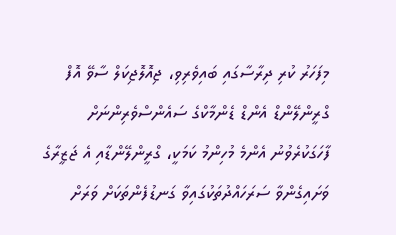މިފަހަރު ކުރި ދިރާސާގައި ބައިވެރިވި، ޖިއޮލޮޖިކަލް ސާވޭ އޮފް ގްރީންލޭންޑް އެންޑް ޑެންމާކްގެ ސައެންސްވެރިންނަށް ފާހަގަކުރެވުނު އެންމެ މުހިންމު ކަމަކީ، ގްރީންލޭންޑާއި އެ ޖަޒީރާގެ ވަށައިގެންވާ ސަރަހައްދުތަކުގައިވާ ގަނޑުފެންތަކަށް ވަރަށް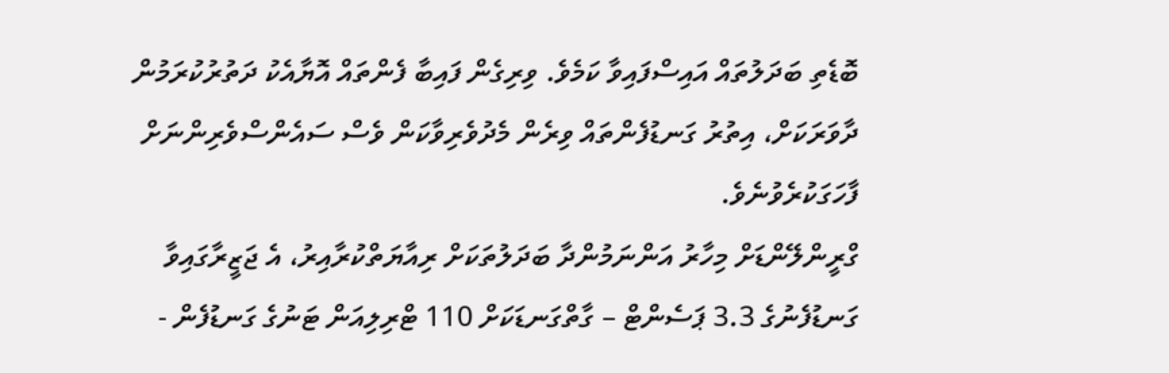ބޮޑެތި ބަދަލުތައް އައިސްފައިވާ ކަމެވެ. ވިރިގެން ފައިބާ ފެންތައް އޮޔާއެކު ދަތުރުކުރަމުން ދާވަރަކަށް، އިތުރު ގަނޑުފެންތައް ވިރެން މެދުވެރިވާކަން ވެސް ސައެންސްވެރިންނަށް ފާހަގަކުރެވުނެވެ.
ގްރީންލޭންޑަށް މިހާރު އަންނަމުންދާ ބަދަލުތަކަށް ރިއާޔަތްކުރާއިރު، އެ ޖަޒީރާގައިވާ ގަނޑުފެނުގެ 3.3 ޕަސެންޓް – ގާތްގަނޑަކަށް 110 ޓްރިލިއަން ޓަނުގެ ގަނޑުފެން -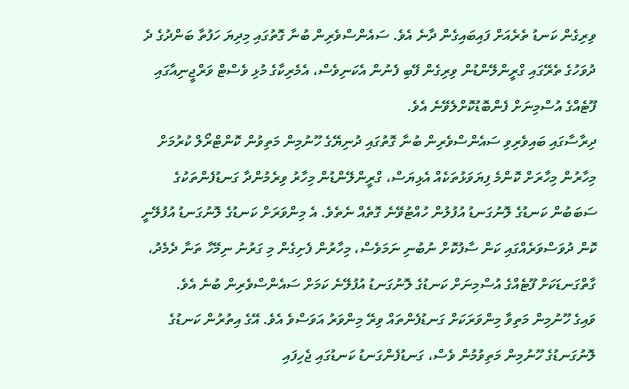ވިރިގެން ކަނޑު ތެރެއަށް ފައިބައިގެން ދާނެ އެވެ. ސައެންސްވެރިން ބުނާ ގޮތުގައި މިދިޔަ ހަފުތާ ބަންދުގެ ދެ ދުވަހުގެ ތެރޭގައި ގްރީންލޭންޑުން ވިރިގެން ފޭބި ފެނުން އެކަނިވެސް، އެމެރިކާގެ މުޅި ވެސްޓް ވަރްޖީނިއާގައި ފޫޓެއްގެ އުސްމިނަށް ފެންބޮޑުކޮށްލެވޭނެ އެވެ.
ދިރާސާގައި ބައިވެރިވި ސައެންސްވެރިން ބުނާ ގޮތުގައި ދުނިޔޭގެ ހޫނުމިން މަތިވުން ކޮންޓްރޯލް ކުރުމަށް މިހާރުން މިހާރަށް ކޮންމެ ފިޔަވަޅުތަކެއް އެޅިޔަސް، ގްރީންލޭންޑުން މިހާރު ވިރެމުންދާ ގަނޑުފެންތަކުގެ ސަބަބުން ކަނޑުގެ ލޮނުގަނޑު އުފުލުން ހުއްޓުވޭނެ ގޮތެއް ނެތެވެ. އެ މިންވަރަށް ކަނޑުގެ ލޮނުގަނޑު އުފުލޭނީ ކޮން ދުވަސްވަރެއްގައި ކަން ސާފުކޮށް ނުބުނި ނަމަވެސް، މިހާރުން ފެށިގެން މި ގަރުނު ނިމޭހާ ތަނާ ދެމެދު، ގާތްގަނޑަކަށް ފޫޓެއްގެ އުސްމިނަށް ކަނޑުގެ ލޮނުގަނޑު އުފުލޭނެ ކަމަށް ސައެންސްވެރިން ބުނެ އެވެ.
ވައިގެ ހޫނުމިން މަތިވާ މިންވަރަކަށް ގަނޑުފެންތައް ވިރޭ މިންވަރު އަވަސްވެ އެވެ. އޭގެ އިތުރުން ކަނޑުގެ ލޮނުގަނޑުގެ ހޫނުމިން މަތިވުމުން ވެސް، ގަނޑުފެންގަނޑު ކަނޑުގައި ޖެހިފައި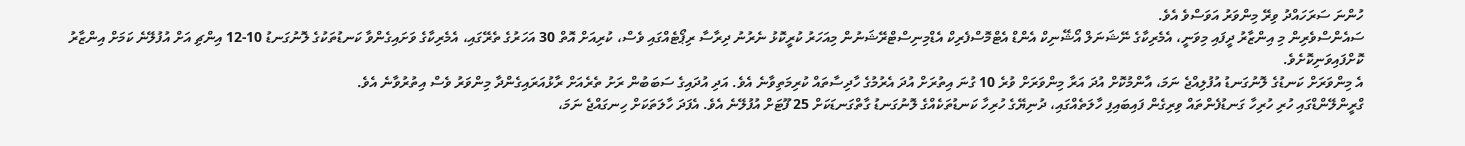ހުންނަ ސަރަހައްދު ވިރޭ މިންވަރު އަވަސްވެ އެވެ.
ސައެންސްވެރިން މި އިންޒާރު ދީފައި މިވަނީ، އެމެރިކާގެ ނޭޝަނަލް އޯޝޭނިކް އެންޑް އެޓްމޮސްފެރިކް އެޑްމިނިސްޓްރޭޝަނުން މިއަހަރު ކުރީކޮޅު ނެރުނު ދިރާސާ ރިޕޯޓެއްގައި ވެސް، ކުރިއަށް އޮތް 30 އަހަރުގެ ތެރޭގައި، އެމެރިކާގެ ވަށައިގެންވާ ކަނޑުތަކުގެ ލޮނުގަނޑު 10-12 އިންޗި އަށް އުފުލޭނެ ކަމަށް އިންޒާރު ކޮށްފައިވަނިކޮށެވެ.
އެ މިންވަރަށް ކަނޑުގެ ލޮނުގަނޑު އުފުލިއްޖެ ނަމަ، އާންމުކޮށް އުދަ އަރާ މިންވަރަށް ވުރެ 10 ގުނަ އިތުރަށް އުދަ އެރުމުގެ ހާދިސާތައް ކުރިމަތިވާނެ އެވެ. އަދި އުދައިގެ ސަބަބުން ރަށު ތެރެއަށް ރާޅުއަރައިގެންދާ މިންވަރު ވެސް އިތުރުވާނެ އެވެ.
ގްރީންލޭންޑްގައި ހުރި ހުރިހާ ގަނޑުފެންތައް ވިރިގެން ފައިބައިފި ހާލަތެއްގައި، ދުނިޔޭގެ ހުރިހާ ކަނޑުތަކެއްގެ ލޮނުގަނޑު ގާތްގަނޑަކަށް 25 ފޫޓަށް އުފުލޭނެ އެވެ. އެފަދަ ހާލަތަކަށް ހިނގައްޖެ ނަމަ،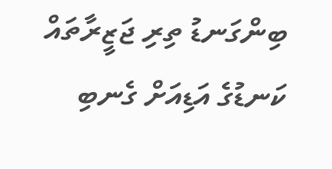ބިންގަނޑު ތިރި ޖަޒީރާތައް ކަނޑުގެ އަޑިއަށް ގެނބި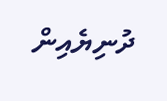ދުނިޔެއިން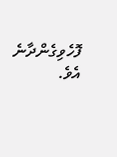ފޮހެވިގެންދާނެ އެވެ.